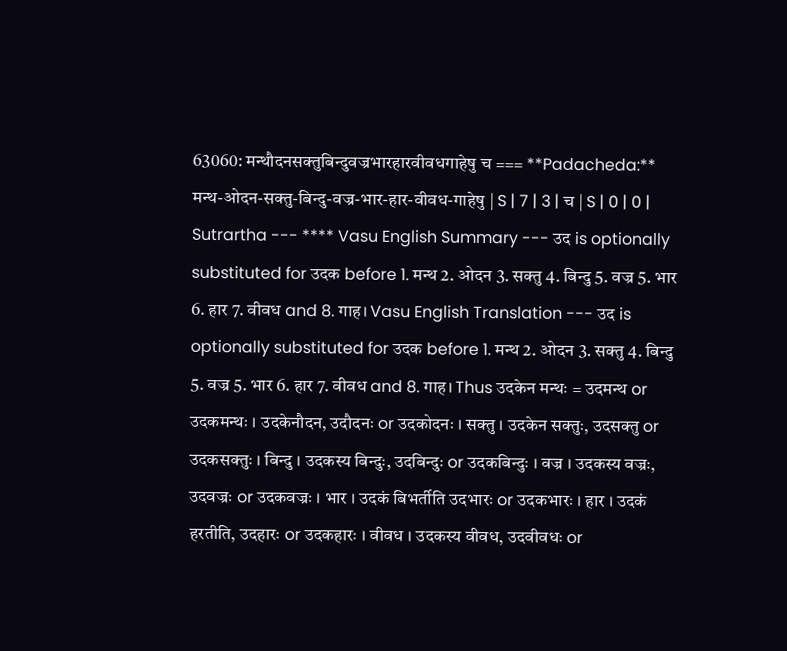63060: मन्थौदनसक्तुबिन्दुवज्रभारहारवीवधगाहेषु च === **Padacheda:** मन्थ-ओदन-सक्तु-बिन्दु-वज्र-भार-हार-वीवध-गाहेषु | S | 7 | 3 | च | S | 0 | 0 | Sutrartha --- **** Vasu English Summary --- उद is optionally substituted for उदक before 1. मन्थ 2. ओदन 3. सक्तु 4. बिन्दु 5. वज्र 5. भार 6. हार 7. वीवध and 8. गाह। Vasu English Translation --- उद is optionally substituted for उदक before 1. मन्थ 2. ओदन 3. सक्तु 4. बिन्दु 5. वज्र 5. भार 6. हार 7. वीवध and 8. गाह। Thus उदकेन मन्थः = उदमन्थ or उदकमन्थः । उदकेनौदन, उदौदनः or उदकोदनः । सक्तु । उदकेन सक्तुः, उदसक्तु or उदकसक्तुः । बिन्दु । उदकस्य बिन्दुः, उदबिन्दुः or उदकबिन्दुः । वज्र । उदकस्य वज्रः, उदवज्रः or उदकवज्रः । भार । उदकं बिभर्तीति उदभारः or उदकभारः । हार । उदकं हरतीति, उदहारः or उदकहारः । वीवध । उदकस्य वीवध, उदवीवधः or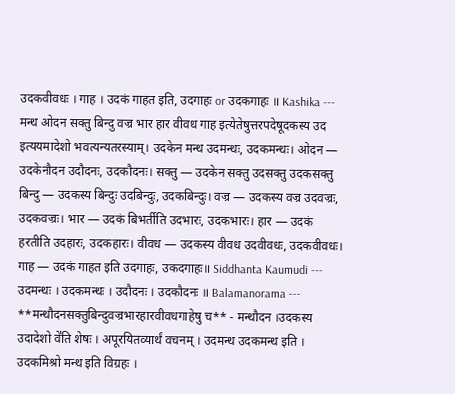उदकवीवधः । गाह । उदकं गाहत इति, उदगाहः or उदकगाहः ॥ Kashika --- मन्थ ओदन सक्तु बिन्दु वज्र भार हार वीवध गाह इत्येतेषुत्तरपदेषूदकस्य उद इत्ययमादेशो भवत्यन्यतरस्याम्। उदकेन मन्थ उदमन्थः, उदकमन्थः। ओदन — उदकेनौदन उदौदनः, उदकौदनः। सक्तु — उदकेन सक्तु उदसक्तु उदकसक्तु बिन्दु — उदकस्य बिन्दुः उदबिन्दुः, उदकबिन्दुः। वज्र — उदकस्य वज्र उदवज्रः, उदकवज्रः। भार — उदकं बिभर्तीति उदभारः, उदकभारः। हार — उदकं हरतीति उदहारः, उदकहारः। वीवध — उदकस्य वीवध उदवीवधः, उदकवीवधः। गाह — उदकं गाहत इति उदगाहः, उकदगाहः॥ Siddhanta Kaumudi --- उदमन्थः । उदकमन्थः । उदौदनः । उदकौदनः ॥ Balamanorama --- **मन्थौदनसक्तुबिन्दुवज्रभारहारवीवधगाहेषु च** - मन्थौदन ।उदकस्य उदादेशो वे॑ति शेषः । अपूरयितव्यार्थं वचनम् । उदमन्थ उदकमन्थ इति । उदकमिश्रो मन्थ इति विग्रहः ।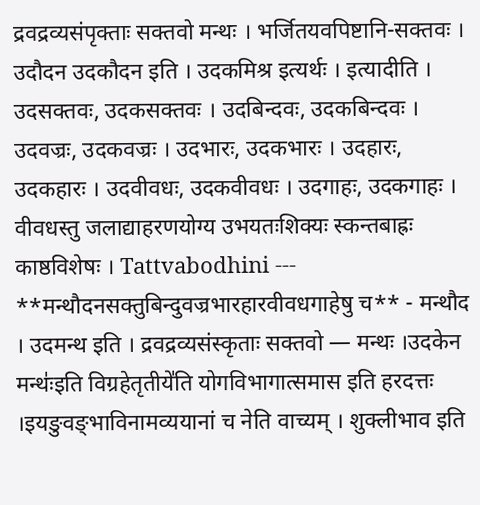द्रवद्रव्यसंपृक्ताः सक्तवो मन्थः । भर्जितयवपिष्टानि-सक्तवः । उदौदन उदकौदन इति । उदकमिश्र इत्यर्थः । इत्यादीति । उदसक्तवः, उदकसक्तवः । उदबिन्दवः, उदकबिन्दवः । उदवज्रः, उदकवज्रः । उदभारः, उदकभारः । उदहारः, उदकहारः । उदवीवधः, उदकवीवधः । उदगाहः, उदकगाहः । वीवधस्तु जलाद्याहरणयोग्य उभयतःशिक्यः स्कन्तबाह्रः काष्ठविशेषः । Tattvabodhini --- **मन्थौदनसक्तुबिन्दुवज्रभारहारवीवधगाहेषु च** - मन्थौद । उदमन्थ इति । द्रवद्रव्यसंस्कृताः सक्तवो — मन्थः ।उदकेन मन्थः॑इति विग्रहेतृतीये॑ति योगविभागात्समास इति हरदत्तः ।इयङुवङ्भाविनामव्ययानां च नेति वाच्यम् । शुक्लीभाव इति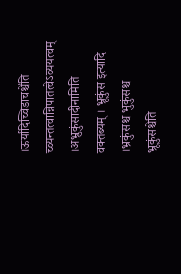।ऊर्यादिच्विडाचश्चे॑ति च्व्यन्तत्वान्निपातत्वेऽव्ययत्वम् ।अभ्रुकुंसादीनामिति वक्तब्यम् । भ्रूकुंस इत्यादि ।भ्रकुंसश्च भुकुंसश्च भ्रूकुंसश्चेति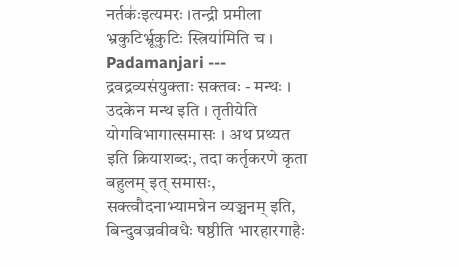नर्तकः॑इत्यमरः ।तन्द्री प्रमीला भ्रकुटिर्भ्रूकुटिः स्त्रिया॑मिति च । Padamanjari --- द्रवद्रव्यसंयुक्ताः सक्तवः - मन्थः । उदकेन मन्थ इति । तृतीयेति योगविभागात्समासः । अथ प्रथ्यत इति क्रियाशब्दः, तदा कर्तृकरणे कृता बहुलम् इत् समासः, सक्त्वौदनाभ्यामन्नेन व्यञ्चनम् इति, बिन्दुवज्रवीवधैः षष्ठीति भारहारगाहैः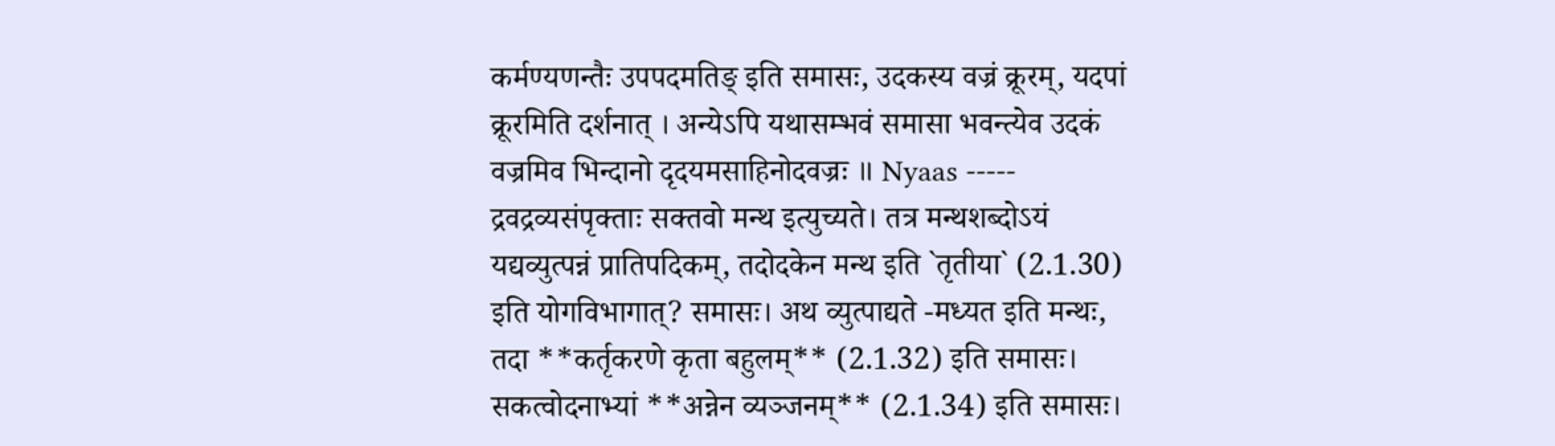कर्मण्यणन्तैः उपपदमतिङ् इति समासः, उदकस्य वज्रं क्रूरम्, यदपां क्रूरमिति दर्शनात् । अन्येऽपि यथासम्भवं समासा भवन्त्येव उदकं वज्रमिव भिन्दानो दृदयमसाहिनोदवज्रः ॥ Nyaas ----- द्रवद्रव्यसंपृक्ताः सक्तवो मन्थ इत्युच्यते। तत्र मन्थशब्दोऽयं यद्यव्युत्पन्नं प्रातिपदिकम्, तदोदकेन मन्थ इति `तृतीया` (2.1.30) इति योगविभागात्? समासः। अथ व्युत्पाद्यते -मध्यत इति मन्थः, तदा **कर्तृकरणे कृता बहुलम्** (2.1.32) इति समासः। सकत्वोदनाभ्यां **अन्नेन व्यञ्जनम्** (2.1.34) इति समासः।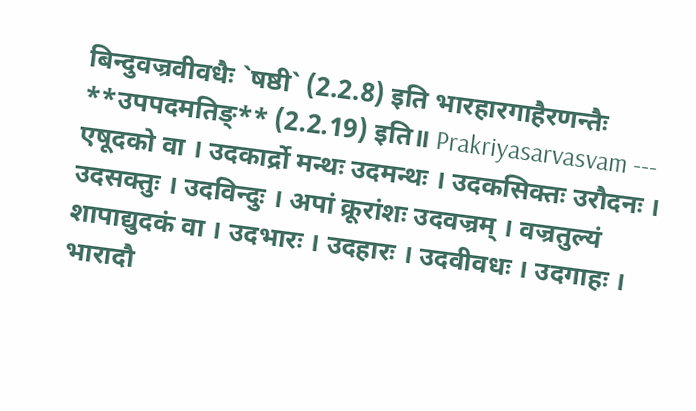बिन्दुवज्रवीवधैः `षष्ठी` (2.2.8) इति भारहारगाहैरणन्तैः **उपपदमतिङ्** (2.2.19) इति॥ Prakriyasarvasvam --- एषूदको वा । उदकार्द्रो मन्थः उदमन्थः । उदकसिक्तः उरौदनः । उदसक्तुः । उदविन्दुः । अपां क्रूरांशः उदवज्रम् । वज्रतुल्यं शापाद्युदकं वा । उदभारः । उदहारः । उदवीवधः । उदगाहः । भारादौ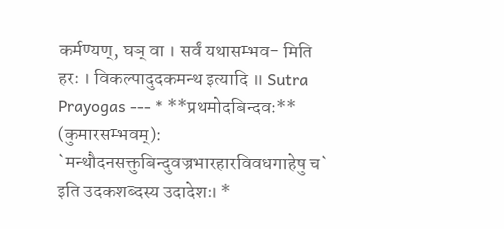कर्मण्यण्, घञ् वा । सर्वं यथासम्भव- मिति हरः । विकल्पादुदकमन्थ इत्यादि ॥ Sutra Prayogas --- * **प्रथमोदबिन्दवः** (कुमारसम्भवम्): `मन्थौदनसक्तुबिन्दुवज्रभारहारविवधगाहेषु च` इति उदकशब्दस्य उदादेशः। *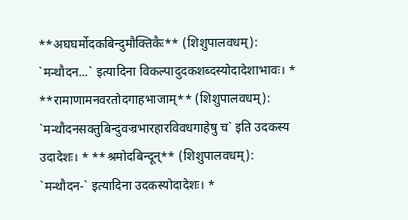**अघघर्मोदकबिन्दुमौक्तिकैः** (शिशुपालवधम्): `मन्थौदन...` इत्यादिना विकल्पादुदकशब्दस्योदादेशाभावः। * **रामाणामनवरतोदगाहभाजाम्** (शिशुपालवधम्): `मन्थौदनसक्तुबिन्दुवज्रभारहारविवधगाहेषु च` इति उदकस्य उदादेशः। * **श्रमोदबिन्दून्** (शिशुपालवधम्): `मन्थौदन-` इत्यादिना उदकस्योदादेशः। *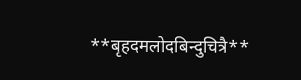**बृहदमलोदबिन्दुचित्रै**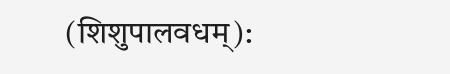(शिशुपालवधम्):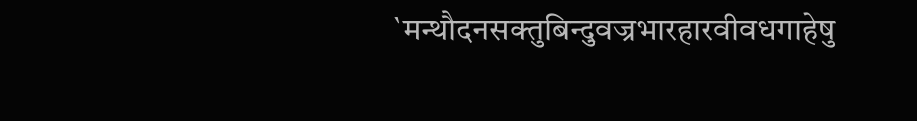`मन्थौदनसक्तुबिन्दुवज्रभारहारवीवधगाहेषु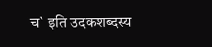च` इति उदकशब्दस्य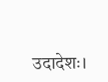उदादेशः।